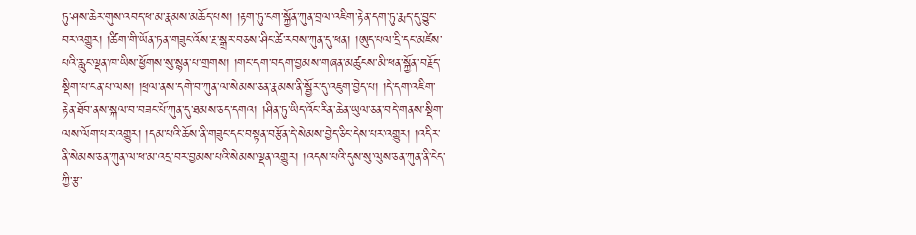ཏུ་ཤས་ཆེར་གུས་འབད་ཕ་མ་རྣམས་མཆོད་པས། །རྟག་ཏུ་ངག་སྐྱོན་ཀུན་བྲལ་འཇིག་རྟེན་དག་ཏུ་རྨད་དུ་བྱུང་བར་འགྱུར། །ཚིག་གི་ཡོན་ཏན་གཟུང་འོས་རྔ་སྒྲར་བཅས་ཤིང་ཚེ་རབས་ཀུན་དུ་ཕན། །ཨུད་པལ་དྲི་དང་མཛེས་པའི་རླུང་ལྡན་ཁ་ཡིས་ཕྱོགས་སུ་སྙན་པ་གྲགས། །གང་དག་བདག་བྱམས་གཞན་མཚུངས་མི་ཕན་སྐྱོན་བརྗོད་སྡིག་པ་ངན་པ་ལས། །ཕྲལ་ནས་དགེ་བ་ཀུན་ལ་སེམས་ཅན་རྣམས་ནི་སྦྱོར་དུ་འཇུག་བྱེད་པ། །དེ་དག་འཇིག་རྟེན་ཐོབ་ནས་སྐལ་བ་བཟང་པོ་ཀུན་དུ་ཐམས་ཅད་དགའ། །ཤིན་ཏུ་ཡིད་འོང་རིན་ཆེན་ཡུལ་ཅན་བདེ་གནས་སྡིག་ལས་ལོག་པར་འགྱུར། །དམ་པའི་ཆོས་ནི་གཟུང་དང་བསྟན་བརྩོན་དེ་སེམས་བྱེད་ཅིང་དེས་པར་འགྱུར། །འདིར་ནི་སེམས་ཅན་ཀུན་ལ་ཕ་མ་འདྲ་བར་བྱམས་པའི་སེམས་ལྡན་འགྱུར། །འདས་པའི་དུས་སུ་ལུས་ཅན་ཀུན་ནི་ངེད་ཀྱི་རྩ་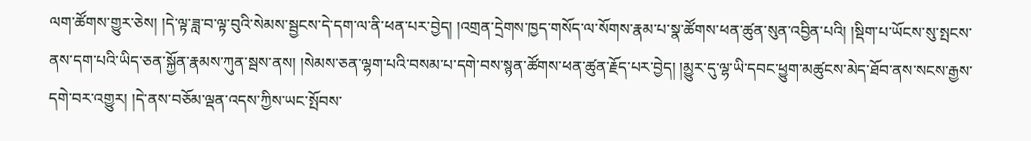ལག་ཚོགས་གྱུར་ཅེས། །དེ་ལྟ་ཟླ་བ་ལྟ་བུའི་སེམས་སྦྱངས་དེ་དག་ལ་ནི་ཕན་པར་བྱེད། །འགྲན་དྲེགས་ཁྱད་གསོད་ལ་སོགས་རྣམ་པ་སྣ་ཚོགས་ཕན་ཚུན་སུན་འབྱིན་པའི། །སྡིག་པ་ཡོངས་སུ་སྤངས་ནས་དག་པའི་ཡིད་ཅན་སྐྱོན་རྣམས་ཀུན་སྦས་ནས། །སེམས་ཅན་ལྷག་པའི་བསམ་པ་དགེ་བས་སྙན་ཚོགས་ཕན་ཚུན་རྗོད་པར་བྱེད། །མྱུར་དུ་ལྷ་ཡི་དབང་ཕྱུག་མཚུངས་མེད་ཐོབ་ནས་སངས་རྒྱས་དགེ་བར་འགྱུར། །དེ་ནས་བཅོམ་ལྡན་འདས་ཀྱིས་ཡང་སྤོབས་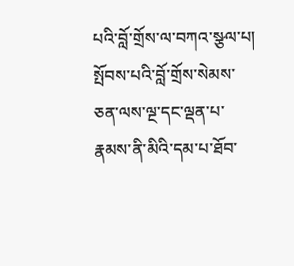པའི་བློ་གྲོས་ལ་བཀའ་སྩལ་པ། སྤོབས་པའི་བློ་གྲོས་སེམས་ཅན་ལས་ལྔ་དང་ལྡན་པ་རྣམས་ནི་མིའི་དམ་པ་ཐོབ་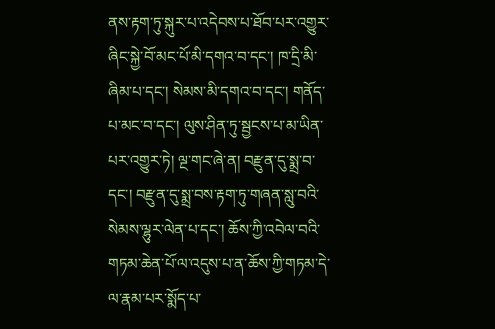ནས་རྟག་ཏུ་སྐུར་པ་འདེབས་པ་ཐོབ་པར་འགྱུར་ཞིང་སྐྱེ་བོ་མང་པོ་མི་དགའ་བ་དང་། ཁ་དྲི་མི་ཞིམ་པ་དང་། སེམས་མི་དགའ་བ་དང་། གནོད་པ་མང་བ་དང་། ལུས་ཤིན་ཏུ་སྦྱངས་པ་མ་ཡིན་པར་འགྱུར་ཏེ། ལྔ་གང་ཞེ་ན། བརྫུན་དུ་སྨྲ་བ་དང་། བརྫུན་དུ་སྨྲ་བས་རྟག་ཏུ་གཞན་སླུ་བའི་སེམས་ལྷུར་ལེན་པ་དང་། ཆོས་ཀྱི་འབེལ་བའི་གཏམ་ཆེན་པོ་ལ་འདུས་པ་ན་ཆོས་ཀྱི་གཏམ་དེ་ལ་རྣམ་པར་སྨོད་པ་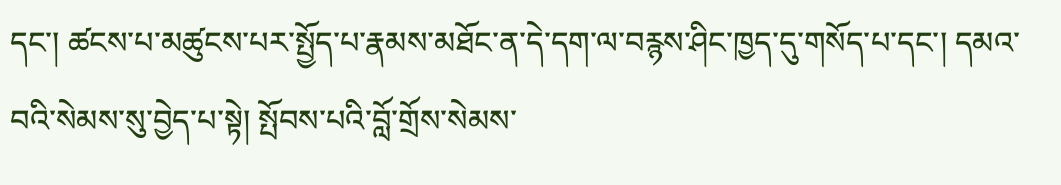དང་། ཚངས་པ་མཚུངས་པར་སྤྱོད་པ་རྣམས་མཐོང་ན་དེ་དག་ལ་བརྙས་ཤིང་ཁྱད་དུ་གསོད་པ་དང་། དམའ་བའི་སེམས་སུ་བྱེད་པ་སྟེ། སྤོབས་པའི་བློ་གྲོས་སེམས་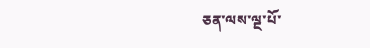ཅན་ལས་ལྔ་པོ་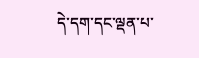དེ་དག་དང་ལྡན་པ་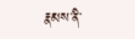རྣམས་ནི་